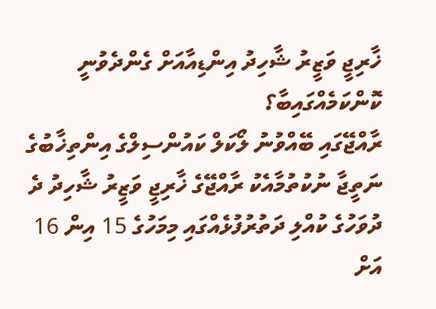ޚާރިޖީ ވަޒީރު ޝާހިދު އިންޑިއާއަށް ގެންދެވުނީ ކޮންކަމެއްގައިބާ؟
ރާއްޖޭގައި ބޭއްވުނު ލޯކަލް ކައުންސިލްގެ އިންތިޚާބުގެ ނަތީޖާ ނުކުތުމާއެކު ރާއްޖޭގެ ޚާރިޖީ ވަޒީރު ޝާހިދު ދެ ދުވަހުގެ ކުއްލި ދަތުރުފުޅެއްގައި މިމަހުގެ 15 އިން 16 އަށް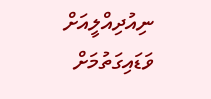ނިއުދިއްލީއަށް ވަޑައިގަތުމަށް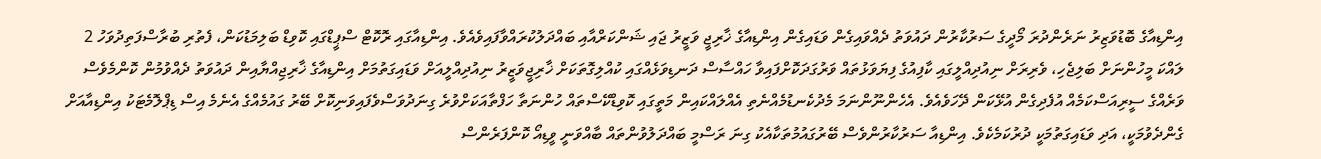އިންޑިއާގެ ބޮޑުވަޒިރު ނަރެންދުރަ މޯދީގެ ސަރުކާރުން ދައުވަތު ދެއްވައިގެން ވަޑައިގެން އިންޑިއާގެ ޚާރިޖީ ވަޒީރު ޖައި ޝަންކަރްއާއި ބައްދަލުކުރައްވާފައިވެއެވެ. އިންޑިއާގައި ރޮކޮޓް ސްޕީޑްގައި ކޮވިޑް ބަލިމަޑުކަން، ފެތުރި ބުރާސްފަތިދުވަހު 2 ލައްކަ މީހުންނަށް ބަލިޖެހި، ވެރިރަށް ނިއުދިއްލީގައި ކާފިއުގެ ފިޔަވަޅުތައް ވަރުގަދަކޮށްފައިވާ ހައްސާސް ދަނޑިވަޅެއްގައި ކުއްލިގޮތަކަށް ޚާރިޖީވަޒީރު ނިއުދިއްލީއަށް ވަޑައިގަތުމަށް އިންޑިއާގެ ޚާރިޖިއްޔާއިން ދައުވަތު ދެއްވުމުން ކޮންމެވެސް ވަރެއްގެ ސީރިއަސްކަމެއް އުފެދިގެން އުޅޭކަން ދޭހަވެއެވެ. އެހެންނޫންނަމަ މެދުކެނޑުމެއްނެތި އެއްލައްކައިން މަތީގައި ކޮވިޑްކޭސްތައް ހުންނަތާ ހަފްތާއަކަށްވުރެ ގިނަދުވަސްވެފައިވަނިކޮށް ބޭރު ގައުމެއްގެ އެނެމެ އިސް ޑިޕްލޮމެޓަކު އިންޑިއާއަށް ގެންދެވުމަކީ، އަދި ވަޑައިގަތުމަކީ ދުރުކަމެކެވެ. އިންޑިއާ ސަރުކާރުންވެސް ބޭރުގައުމުތަކާއެކު ގިނަ ރަސްމީ ބައްދަލުވުންތައް ބާއްވަނީ ވީޑިއޯ ކޮންފަރެންސް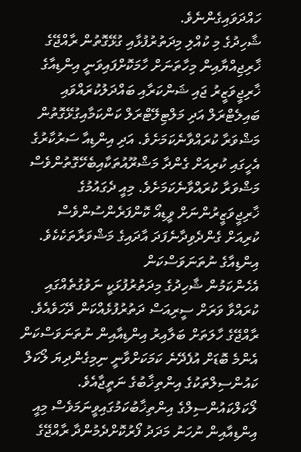ހައްދަވައިގެންނެވެ.
ޝާހިދުގެ މި ކުއްލި މިދަތުރުފުޅާއި ގުޅޭގޮތުން ރާއްޖޭގެ ޚާރިޖިއްޔާއިން މިހާތަނަށް ހާމަކޮށްފައިވަނީ އިންޑިއާގެ ޚާރިޖީވަޒީރު ޖައި ޝަންކަރާއި ބައްދަލުކުރައްވައި ބައިލެޓްރަލް އަދި މަލްޓިލޭޓްރަލް ކަންކަމާއިގުޅޭގޮތުން މަޝްވަރާ ކުރައްވާނެކަމަށެވެ. އަދި އިންޑިއާ ސަރުކާރުގެ އެހީގައި ކުރިއަށް ގެންދާ މަޝްރޫއުތަކާއިބެހޭގޮތުންވެސް މަޝްވަރާ ކުރައްވާނެކަމަށެވެ. މިއީ ދެގައުމުގެ ޚާރިޖީވަޒީރުންނަށް ވީޑިއޯ ކޮންފަރެންސުންވެސް ކުރިއަށް ގެންދެވިދާނެފަދަ އާދައިގެ މަޝްވަރާތަކެކެވެ.
އިންޑިއާގެ ނުތަނަވަސްކަން
އެހެންކަމުން ޝާހިދުގެ މިދަތުރުފުޅަކީ ނަވުގުތެއްގައި ކުރައްވާ ވަރަށް ސީރިއަސް ދަތުރުފުޅެއްކަން ދޭހަވެއެވެ. ރާއްޖޭގެ ހާލަތަށް ބަލާއިރު އިންޑިއާއިން ނުތަނަވަސްކަން އެންމެ ބޮޑަށް އުފެދޭނެ ކަމަކަށްވާނީ ނިމިގެންދިޔަ ލޯކަލް ކައުންސިލްތަކުގެ އިންތިޚާބުގެ ނަތީޖާއެވެ. ލޯކަލްކައުންސިލްގެ އިންތިޚާބުކަމުގައިވީނަމަވެސް މިއީ އިންޑިއާއިން ނުހަނު މަދަދު ފޯރުކޮށްދެމުންދާ ރާއްޖޭގެ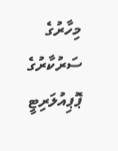މިހާރުގެ ސަރުކާރުގެ ޕޮޕިއުލަރިޓީ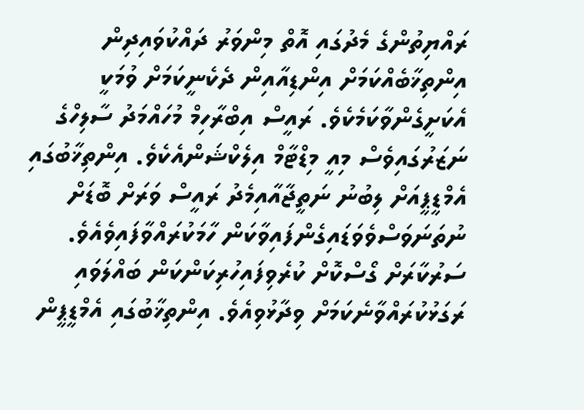ރައްޔިތުންގެ މެދުގައި އޮތް މިންވަރު ދައްކުވައިދިން އިންތިޚާބެއްކަމަށް އިންޑިއާއިން ދެކެނީކަމަށް ވުމަކީ އެކަށީގެންވާކަމެކެވެ. ރައީސް އިބްރާހިމް މުހައްމަދު ސާލިހްގެ ނަޒަރުގައިވެސް މިއީ މިޑްޓާމް އިލެކްޝަންއެކެވެ. އިންތިޚާބުގައި އެމްޑީޕީއަށް ލިބުނު ނަތީޖާއާއިމެދު ރައީސް ވަރަށް ބޮޑަށް ނުތަނަވަސްވެވަޑައިގެންފައިވާކަން ހާމަކުރައްވާފައިވެއެވެ. ސަރުކާރަށް ގޯސްކޮށް ކުރެވިފައިހުރިކަންކަން ބައްލަވައި ރަގަޅުކުރައްވާނެކަމަށް ވިދާޅުވިއެވެ. އިންތިޚާބުގައި އެމްޑީޕީން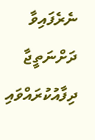ނެރެފައިވާ ދަށްނަތީޖާ ދިފާއުކުރައްވައި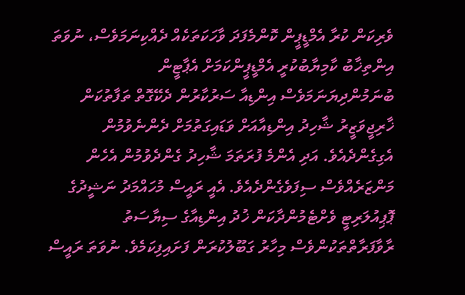ވެރިކަން ކުރާ އެމްޑީޕީން ކޮންމެފަދަ ވާހަކަތަކެއް ދެއްކިނަމަވެސް، ނުވަތަ އިންތިޚާބު ކާމިޔާބުކުރީ އެމްޑީޕީންކަމަށް އެޕާޓީން ބުނަމުންދިޔަނަމަވެސް އިންޑިއާ ސަރުކާރުން ދެކޭގޮތް ތަފާތުކަން ޚާރިޖީވަޒީރު ޝާހިދު އިންޑިއާއަށް ވަޑައިގަތުމަށް ދެންނެވުމުން އެގިގެންދެއެވެ. އަދި އެންމެ ފުރަތަމަ ޝާހިދު ގެންދެވުމުން އެހެން މަންޒަރެއްވެސް ސިފަވެގެންދެއެވެ. އެއީ ރައީސް މުހައްމަދު ނަޝީދުގެ ޕޮޕިއުލަރިޓީ ވެށްޓެމުންދާކަން ޚުދު އިންޑިއާގެ ސިޔާސަތު ރާވާފަރާތްތަކުންވެސް މިހާރު ގަބޫލުކުރަން ފަށައިފިކަމެވެ. ނުވަތަ ރައީސް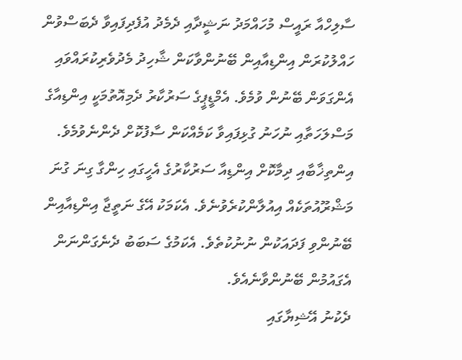ސާލިހްއާ ރައީސް މުހައްމަދު ނަޝީދާއި ދެމެދު އުފެދިފައިވާ ދެބަސްވުން ހައްލުކުރަން އިންޑިއާއިން ބޭނުންވާކަން ޝާހިދު މެދުވެރިކުރައްވައި އެންގަވަން ބޭނުން ވުމެވެ. އެމްޑީޕީގެ ސަރުކާރު ދެމިއޮތުމަކީ އިންޑިއާގެ މަސްލަހަތާއި ނުހަނު ގުޅިފައިވާ ކަމެއްކަން ސާފުކޮށް ދެންނެވުމެވެ. އިންތިޚާބާއި ދިމާކޮށް އިންޑިއާ ސަރުކާރުގެ އެހީގައި ހިންގާ ގިނަ ގުނަ މަޝްރޫއުތަކެއް އިއުލާންކުރެވުނެވެ. އެކަމަކު އޭގެ ނަތީޖާ އިންޑިއާއިން ބޭނުންވި ފަދައަކުން ނުނުކުތެވެ. އެކަމުގެ ސަބަބު ދެނެގަންނަން އެގައުމުން ބޭނުންވާނެއެވެ.
ދެކުނު އޭޝިޔާގައި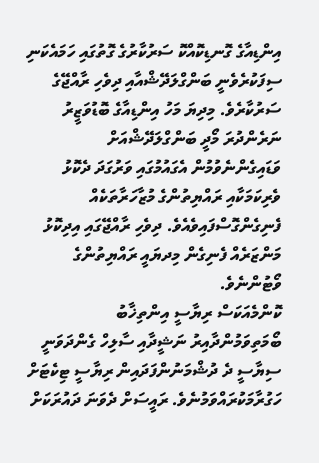އިންޑިއާގެ ގޮނޑިކޮއްކޮ ސަރުކާރުގެ ގޮތުގައި ހަމައެކަނި ސިފަކުރެވެނީ ބަންގްލަދޭޝްއާއި ދިވެހި ރާއްޖޭގެ ސަރުކާރެވެ. މިދިޔަ މަހު އިންޑިއާގެ ބޮޑުވަޒީރު ނަރެންދުރަ މޯދީ ބަންގްލަދޭޝްއަށް ވަޑައިގެންނެވުމުން އެގައުމުގައި ވަރުގަދަ ދެކޮޅު ވެރިކަމަކާއި ރައްޔިތުންގެ މުޒާހަރާތަކެއް ފެނިގެންގޮސްފައިވެއެވެ. ދިވެހި ރާއްޖޭގައި އިދިކޮޅު މަންޒަރެއް ފެނިގެން މިދޔައީ ރައްޔިތުންގެ ވޯޓުންނެވެ.
ކޮންމެއަކަސް ރިޔާސީ އިންތިޚާބު ބޯމަތިވަމުންދާއިރު ނަޝީދާއި ސާލިހް ގެންދަވަނީ ސިޔާސީ ދެ ދުޝްމަނުންފަދައިން ރިޔާސީ ޓިކެޓަށް ހަގުރާމަކުރައްވަމުނެވެ. ރައީސަށް ދެވަނަ ދައުރަކަށް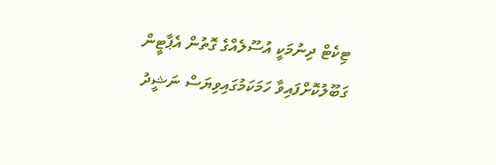ޓިކެޓް ދިނުމަކީ އުސޫލެއްގެ ގޮތުން އެޕާޓީން ގަބޫލުކޮށްފައިވާ ހަމަކަމުގައިވިޔަސް ނަޝީދު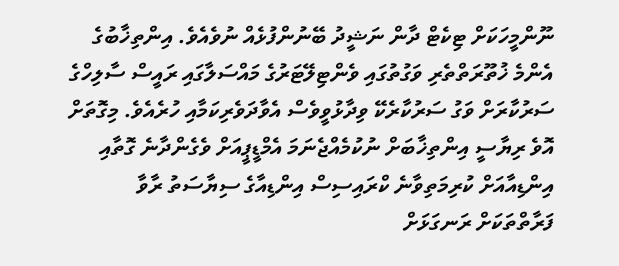ނޫންމީހަކަށް ޓިކެޓް ދާން ނަޝީދު ބޭނުންފުޅެއް ނުވެއެވެ. އިންތިޚާބުގެ އެންމެ ޚުތޫރަތްތެރި ވަގުތުގައި ވެންޓިލޭޓަރުގެ މައްސަލާގައި ރައީސް ސާލިހްގެ ސަރުކާރަށް ވަގު ސަރުކާރެކޭ ވިދާޅުވީވެސް އެވާދަވެރިކަމާއި ހުރެއެވެ. މިގޮތަށް އޮވެ ރިޔާސީ އިންތިޚާބަށް ނުކުމެއްޖެނަމަ އެމްޑީޕީއަށް ވެގެންދާނެ ގޮތާއި އިންޑިއާއަށް ކުރިމަތިވާނެ ކްރައިސިސް އިންޑިއާގެ ސިޔާސަތު ރާވާ ފަރާތްތަކަށް ރަނގަޅަށް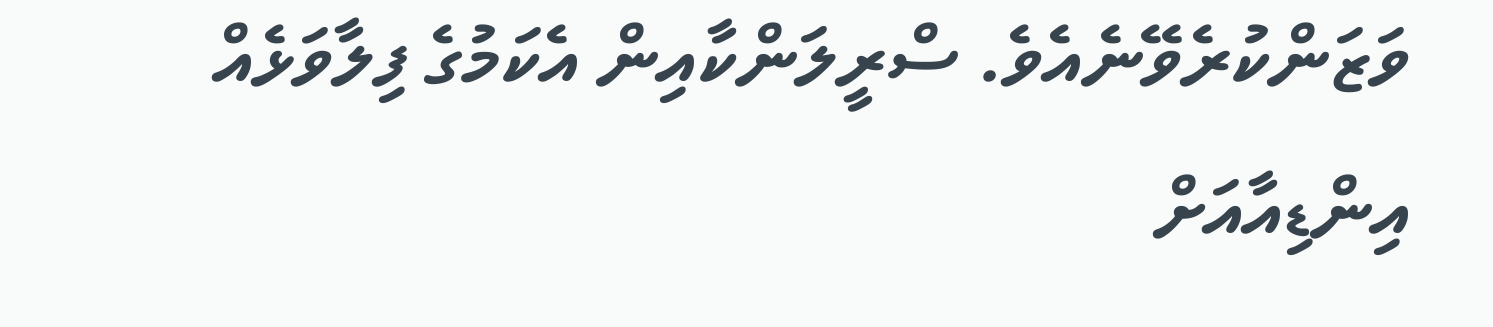ވަޒަންކުރެވޭނެއެވެ. ސްރީލަންކާއިން އެކަމުގެ ފިލާވަޅެއް އިންޑިއާއަށް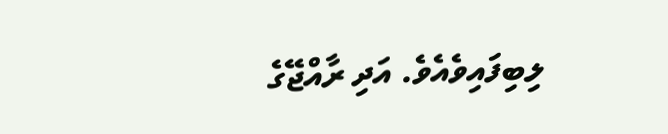ލިބިފައިވެއެވެ. އަދި ރާއްޖޭގެ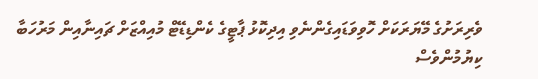ވެރިރަށުގެ މޭޔަރަކަށް ހޮވިވަޑައިގެންނެވި އިދިކޮޅު ޕާޓީގެ ކެންޑިޑޭޓް މުއިއްޒަށް ޗައިނާއިން މަރުހަބާ ކިޔުމުންވެސް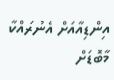އިންޑިއާއަށް އެނުރައްކާ މާބޮޑަށް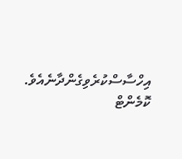އިހްސާސްކުރެވިގެންދާނެއެވެ.
ކޮމެންޓް